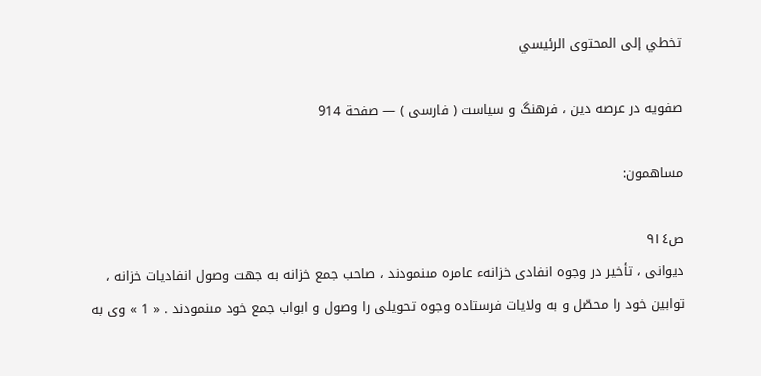تخطي إلى المحتوى الرئيسي

صفويه در عرصه دين ، فرهنگ و سياست ( فارسى ) — صفحة 914

مساهمون:

ص٩١٤
ديوانى ، تأخير در وجوه انفادى خزانهء عامره مىنمودند ، صاحب جمع خزانه به جهت وصول انفاديات خزانه ، توابين خود را محصّل و به ولايات فرستاده وجوه تحويلى را وصول و ابواب جمع خود مىنمودند . « 1 » وى به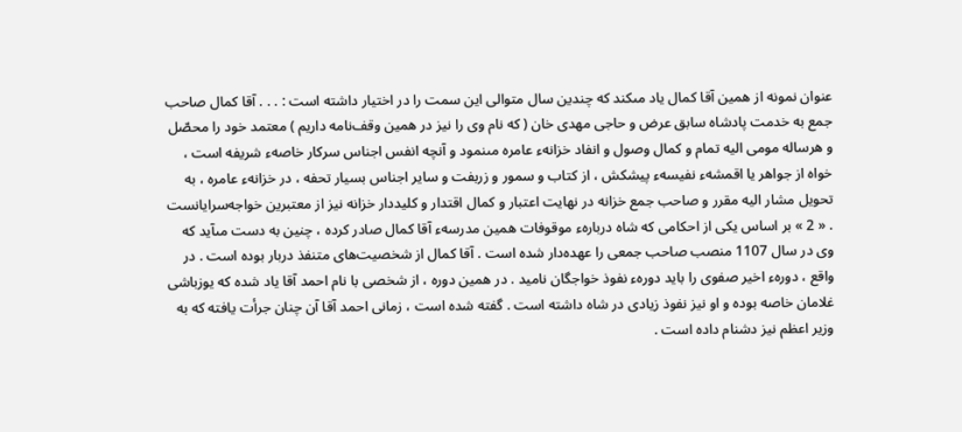عنوان نمونه از همين آقا كمال ياد مىكند كه چندين سال متوالى اين سمت را در اختيار داشته است : . . . آقا كمال صاحب جمع به خدمت پادشاه سابق عرض و حاجى مهدى خان ( كه نام وى را نيز در همين وقف‌نامه داريم ) معتمد خود را محصّل و هرساله مومى اليه تمام و كمال وصول و انفاد خزانهء عامره مىنمود و آنچه انفس اجناس سركار خاصهء شريفه است ، خواه از جواهر يا اقمشهء نفيسهء پيشكش ، از كتاب و سمور و زربفت و ساير اجناس بسيار تحفه ، در خزانهء عامره ، به تحويل مشار اليه مقرر و صاحب جمع خزانه در نهايت اعتبار و كمال اقتدار و كليددار خزانه نيز از معتبرين خواجه‌سرايانست . « 2 » بر اساس يكى از احكامى كه شاه دربارهء موقوفات همين مدرسهء آقا كمال صادر كرده ، چنين به دست مىآيد كه وى در سال 1107 منصب صاحب جمعى را عهده‌دار شده است . آقا كمال از شخصيت‌هاى متنفذ دربار بوده است . در واقع ، دورهء اخير صفوى را بايد دورهء نفوذ خواجگان ناميد . در همين دوره ، از شخصى با نام احمد آقا ياد شده كه يوزباشى غلامان خاصه بوده و او نيز نفوذ زيادى در شاه داشته است . گفته شده است ، زمانى احمد آقا آن چنان جرأت يافته كه به وزير اعظم نيز دشنام داده است .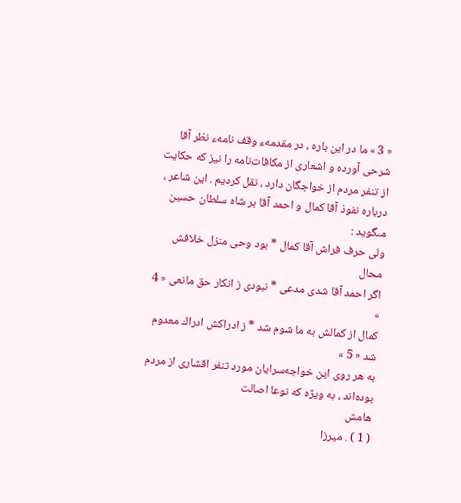« 3 » ما در اين باره ، در مقدمهء وقف نامهء نظر آقا شرحى آورده و اشعارى از مكافات‌نامه را نيز كه حكايت از تنفر مردم از خواجگان دارد ، نقل كرديم . اين شاعر ، درباره نفوذ آقا كمال و احمد آقا بر شاه سلطان حسين مىگويد :
ولى حرف فراش آقا كمال * بود وحى منزل خلافش محال
اگر احمد آقا شدى مدعى * نبودى ز انكار حق مانعى « 4 »
كمال از كمالش به ما شوم شد * ز ادراكش ادراك معدوم شد « 5 »
به هر روى اين خواجه‌سرايان مورد تنفر اقشارى از مردم بوده‌اند ، به ويژه كه نوعا اصالت
هامش
( 1 ) . ميرزا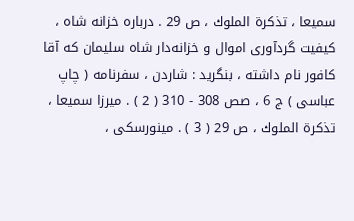سميعا ، تذكرة الملوك ، ص 29 . درباره خزانه شاه ، كيفيت گردآورى اموال و خزانه‌دار شاه سليمان كه آقا كافور نام داشته ، بنگريد : شاردن ، سفرنامه ( چاپ عباسى ) ج 6 ، صص 308 - 310 ( 2 ) . ميرزا سميعا ، تذكرة الملوك ، ص 29 ( 3 ) . مينورسكى ،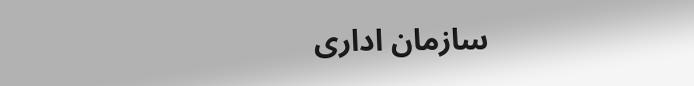سازمان ادارى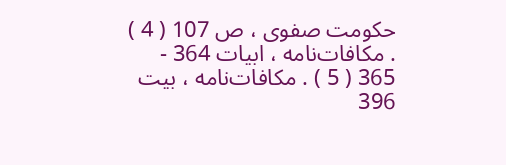حكومت صفوى ، ص 107 ( 4 ) . مكافات‌نامه ، ابيات 364 - 365 ( 5 ) . مكافات‌نامه ، بيت 396